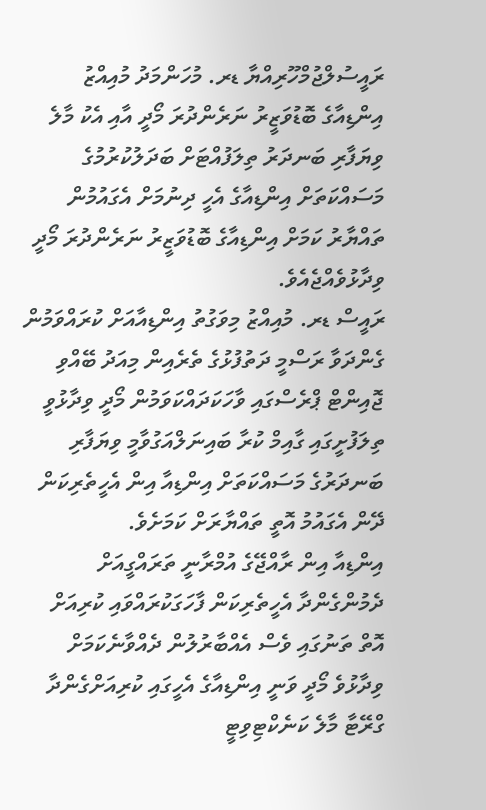ރައީސުލްޖުމްހޫރިއްޔާ ޑރ. މުހަންމަދު މުއިއްޒު އިންޑިއާގެ ބޮޑުވަޒީރު ނަރެންދުރަ މޯދީ އާއި އެކު މާލެ ވިޔަފާރި ބަނދަރު ތިލަފުއްޓަށް ބަދަލުކުރުމުގެ މަސައްކަތަށް އިންޑިއާގެ އެހީ ދިނުމަށް އެގައުމުން ތައްޔާރު ކަމަށް އިންޑިއާގެ ބޮޑުވަޒީރު ނަރެންދުރަ މޯދީ ވިދާޅުވެއްޖެއެވެ.
ރައީސް ޑރ. މުއިއްޒު މިވަގުތު އިންޑިއާއަށް ކުރައްވަމުން ގެންދަވާ ރަސްމީ ދަތުފުޅުގެ ތެރެއިން މިއަދު ބޭއްވި ޖޮއިންޓް ޕްރެސްގައި ވާހަކަދައްކަވަމުން މޯދީ ވިދާޅުވީ ތިލަފުށީގައި ގާއިމް ކުރާ ބައިނަލްއަގުވާމީ ވިޔަފާރި ބަނދަރުގެ މަސައްކަތަށް އިންޑިއާ އިން އެހީތެރިކަން ދޭން އެގައުމު އޮތީ ތައްޔާރަށް ކަމަށެވެ.
އިންޑިއާ އިން ރާއްޖޭގެ އުމްރާނީ ތަރައްގީއަށް ދެމުންގެންދާ އެހީތެރިކަން ފާހަގަކުރައްވައި ކުރިއަށް އޮތް ތަނުގައި ވެސް އެއްބާރުލުން ދެއްވާނެކަމަށް ވިދާޅުވެ މޯދީ ވަނީ އިންޑިއާގެ އެހީގައި ކުރިއަށްގެންދާ ގްރޭޓާ މާލެ ކަނެކްޓިވިޓީ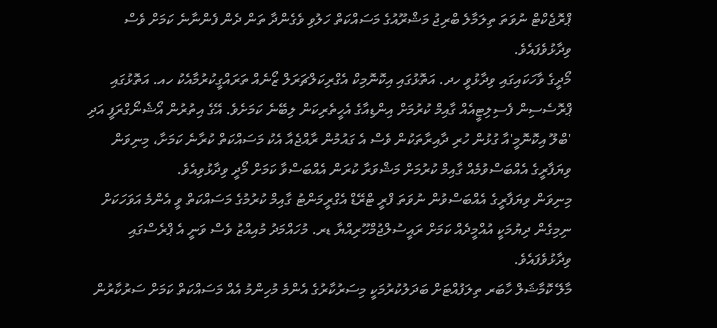ޕްރޮޖެކްޓް ނުވަތަ ތިލަމާލެ ބްރިޖު މަޝްރޫއުގެ މަސައްކަތް ހަލުވި ވެގެންދާ ތަން ދެން ފެންނާނެ ކަމަށް ވެސް ވިދާޅުވެފައެވެ.
މޯދީގެ ވާހަކައިގައި ވިދާޅުވީ ހދ. އަތޮޅުގައި އިކޮނޮމިކް އެގްރިކަލްޗަރަލް ޒޯނެއް ތަރައްގީކުރުމާއެކު ހއ. އަތޮޅުގައި ޕްރޮސެސިން ފެސިލިޓީއެއް ގާއިމް ކުރުމަށް އިންޑިއާގެ އެހީތެރިކަން ލިބޭނެ ކަމަށެވެ. އޭގެ އިތުރުން އޯޝެނޯގްރަފީ އަދި 'ބްލޫ އިކޮނޮމީ'އާ ގުޅުން ހުރި ދާއިރާތަކުން ވެސް އެ ގައުމުން ރާއްޖެއާ އެކު މަސައްކަތް ކުރާނެ ކަމަށާ، މިނިވަން ވިޔަފާރީގެ އެއްބަސްވުމެއް ގާއިމް ކުރުމަށް މަޝްވަރާ ކުރަން އެއްބަސްވާ ކަމަށް މޯދީ ވިދާޅުވިއެވެ.
މިނިވަން ވިޔަފާރީގެ އެއްބަސްވުން ނުވަތަ ފްރީ ޓްރޭޑް އެގްރީމަންޓު ގާއިމް ކުރުމުގެ މަސައްކަތް ވީ އެންމެ އަވަހަކަށް ނިމިގެން ދިޔުމަކީ އުއްމީދެއް ކަމަށް ރައީސުލްޖުމްހޫރިއްޔާ ޑރ. މުހައްމަދު މުއިއްޒު ވެސް ވަނީ އެ ޕްރެސްގައި ވިދާޅުވެފައެވެ.
މާލޭ ކޮމާޝަލް ހާބަރ ތިލަފުއްޓަށް ބަދަލުކުރުމަކީ މިސަރުކާރުގެ އެންމެ މުހިންމު އެއް މަސައްކަތް ކަމަށް ސަރުކާރުން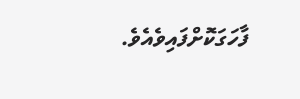ފާހަގަކޮށްފައިވެއެވެ.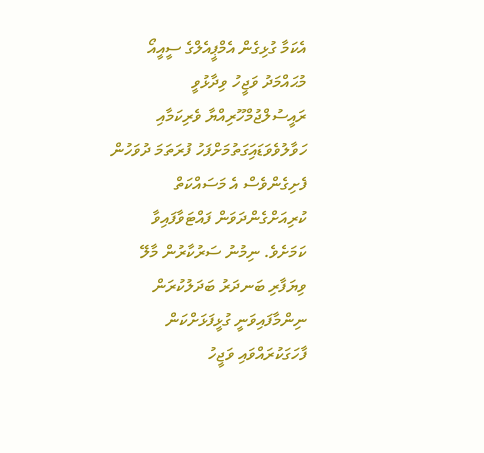އެކަމާ ގުޅިގެން އެމްޕީއެލްގެ ސީއީއޯ މުޙައްމަދު ވަޖީހު ވިދާޅުވީ ރައީސުލްޖުމްހޫރިއްޔާ ވެރިކަމާއި ހަވާލުވެވަޑައިަގަތުމަށްފަހު ފުރަތަމަ ދުވަހުން ފެށިގެންވެސް އެ މަސައްކަތް ކުރިއަށްގެންދަވަން ފައްޓަވާފައިވާ ކަމަށެވެ. ނިމުނު ސަރުކާރުން މާލޭ ވިޔަފާރި ބަނދަރު ބަދަލުކުރަން ނިންމާފައިވަނީ ގުޅީފަޅަށްކަން ފާހަގަކުރައްވައި ވަޖީހު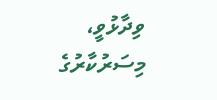ވިދާޅުވީ، މިސަރުކާރުގެ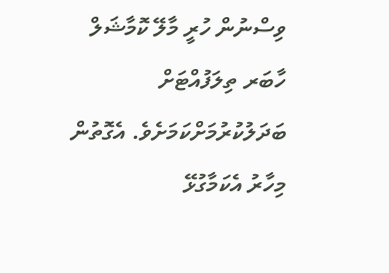ވިސްނުން ހުރީ މާލޭ ކޮމާޝަލް ހާބަރ ތިލަފުއްޓަށް ބަދަލުކުރުމަށްކަމަށެވެ. އެގޮތުން މިހާރު އެކަމާގުޅޭ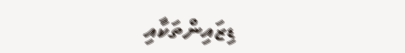ޑިޒައިންތަކާއި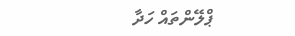ޕްލޭންތައް ހަދާ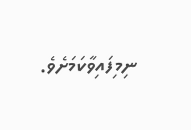ނިމިފައިވާކަމަށެވެ.